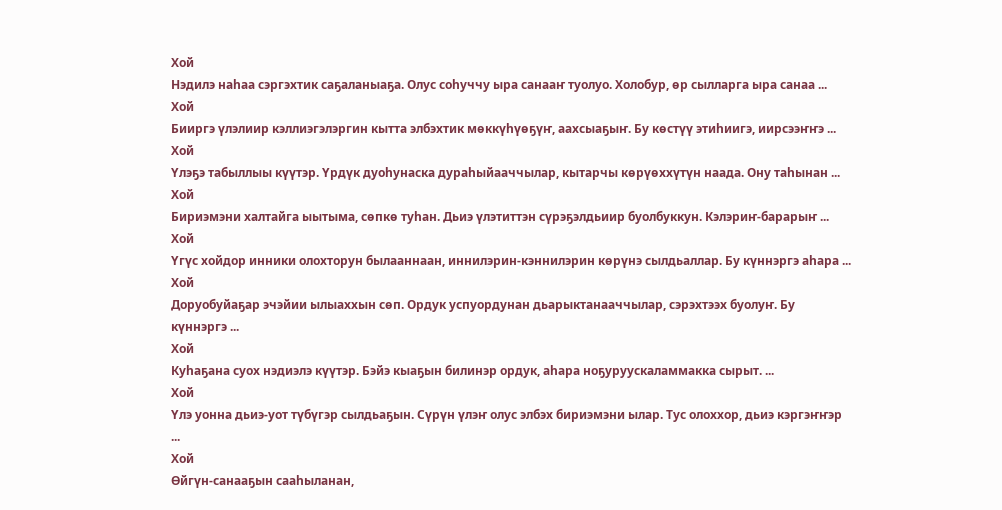Хой
Нэдилэ наһаа сэргэхтик саҕаланыаҕа. Олус соһуччу ыра санааҥ туолуо. Холобур, өр сылларга ыра санаа ...
Хой
Бииргэ үлэлиир кэллиэгэлэргин кытта элбэхтик мөккүһүөҕүҥ, аахсыаҕыҥ. Бу көстүү этиһиигэ, иирсээҥҥэ ...
Хой
Үлэҕэ табыллыы күүтэр. Үрдүк дуоһунаска дураһыйааччылар, кытарчы көрүөххүтүн наада. Ону таһынан ...
Хой
Бириэмэни халтайга ыытыма, сөпкө туһан. Дьиэ үлэтиттэн сүрэҕэлдьиир буолбуккун. Кэлэриҥ-барарыҥ ...
Хой
Үгүс хойдор инники олохторун былааннаан, иннилэрин-кэннилэрин көрүнэ сылдьаллар. Бу күннэргэ аһара ...
Хой
Доруобуйаҕар эчэйии ылыаххын сөп. Ордук успуордунан дьарыктанааччылар, сэрэхтээх буолуҥ. Бу күннэргэ ...
Хой
Куһаҕана суох нэдиэлэ күүтэр. Бэйэ кыаҕын билинэр ордук, аһара ноҕуруускаламмакка сырыт. ...
Хой
Үлэ уонна дьиэ-уот түбүгэр сылдьаҕын. Сүрүн үлэҥ олус элбэх бириэмэни ылар. Тус олоххор, дьиэ кэргэҥҥэр ...
Хой
Өйгүн-санааҕын сааһыланан,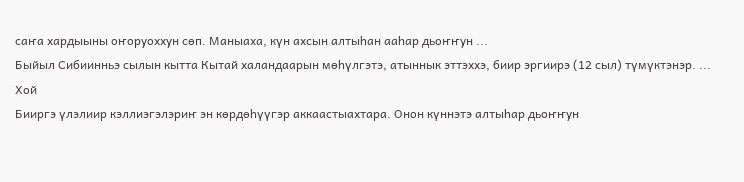саҥа хардыыны оҥоруоххун сөп. Маныаха, күн ахсын алтыһан ааһар дьоҥҥун ...
Быйыл Сибиинньэ сылын кытта Кытай халандаарын мөһүлгэтэ, атыннык эттэххэ, биир эргиирэ (12 сыл) түмүктэнэр. ...
Хой
Бииргэ үлэлиир кэллиэгэлэриҥ эн көрдөһүүгэр аккаастыахтара. Онон күннэтэ алтыһар дьоҥҥун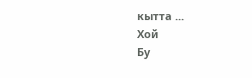кытта ...
Хой
Бу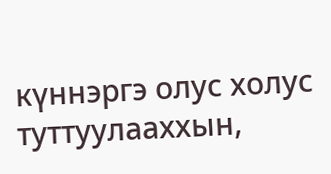күннэргэ олус холус туттуулааххын,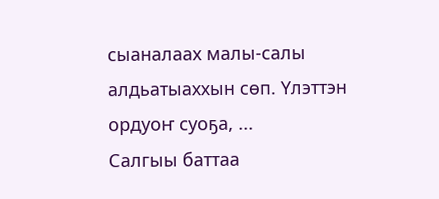сыаналаах малы-салы алдьатыаххын сөп. Үлэттэн ордуоҥ суоҕа, ...
Салгыы баттаа